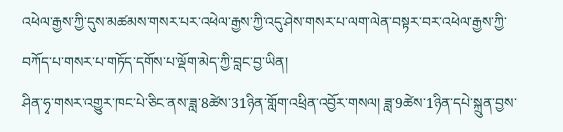འཕེལ་རྒྱས་ཀྱི་དུས་མཚམས་གསར་པར་འཕེལ་རྒྱས་ཀྱི་འདུ་ཤེས་གསར་པ་ལག་ལེན་བསྟར་བར་འཕེལ་རྒྱས་ཀྱི་བཀོད་པ་གསར་པ་གཏོད་དགོས་པ་ལྡོག་མེད་ཀྱི་བླང་བྱ་ཡིན།
ཤིན་ཧྭ་གསར་འགྱུར་ཁང་པེ་ཅིང་ནས་ཟླ་8ཚེས་31ཉིན་གློག་འཕྲིན་འབྱོར་གསལ། ཟླ་9ཚེས་1ཉིན་དཔེ་སྐྲུན་བྱས་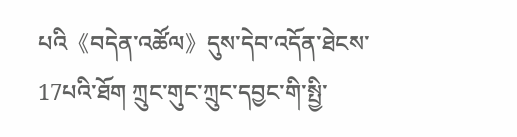པའི《བདེན་འཚོལ》དུས་དེབ་འདོན་ཐེངས་17པའི་ཐོག ཀྲུང་གུང་ཀྲུང་དབྱང་གི་སྤྱི་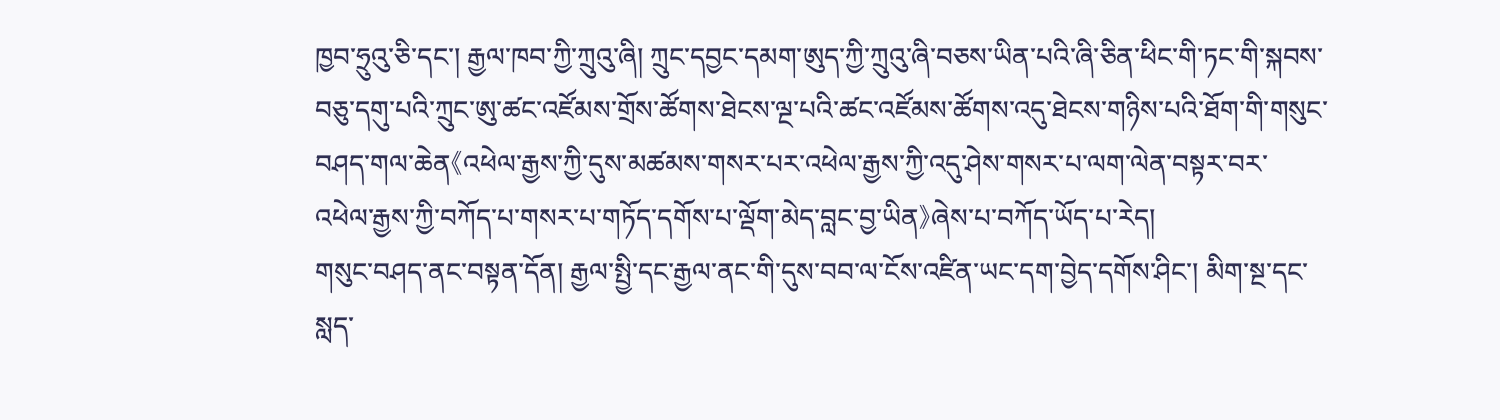ཁྱབ་ཧྲུའུ་ཅི་དང་། རྒྱལ་ཁབ་ཀྱི་ཀྲུའུ་ཞི། ཀྲུང་དབྱང་དམག་ཨུད་ཀྱི་ཀྲུའུ་ཞི་བཅས་ཡིན་པའི་ཞི་ཅིན་ཕིང་གི་ཏང་གི་སྐབས་བཅུ་དགུ་པའི་ཀྲུང་ཨུ་ཚང་འཛོམས་གྲོས་ཚོགས་ཐེངས་ལྔ་པའི་ཚང་འཛོམས་ཚོགས་འདུ་ཐེངས་གཉིས་པའི་ཐོག་གི་གསུང་བཤད་གལ་ཆེན《འཕེལ་རྒྱས་ཀྱི་དུས་མཚམས་གསར་པར་འཕེལ་རྒྱས་ཀྱི་འདུ་ཤེས་གསར་པ་ལག་ལེན་བསྟར་བར་འཕེལ་རྒྱས་ཀྱི་བཀོད་པ་གསར་པ་གཏོད་དགོས་པ་ལྡོག་མེད་བླང་བྱ་ཡིན》ཞེས་པ་བཀོད་ཡོད་པ་རེད།
གསུང་བཤད་ནང་བསྟན་དོན། རྒྱལ་སྤྱི་དང་རྒྱལ་ནང་གི་དུས་བབ་ལ་ངོས་འཛིན་ཡང་དག་བྱེད་དགོས་ཤིང་། མིག་སྔ་དང་སླད་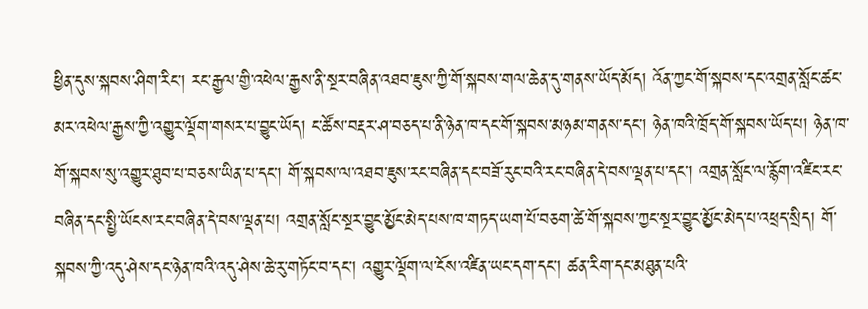ཕྱིན་དུས་སྐབས་ཤིག་རིང་། རང་རྒྱལ་གྱི་འཕེལ་རྒྱས་ནི་སྔར་བཞིན་འཐབ་ཇུས་ཀྱི་གོ་སྐབས་གལ་ཆེན་དུ་གནས་ཡོད་མོད། འོན་ཀྱང་གོ་སྐབས་དང་འགྲན་སློང་ཚང་མར་འཕེལ་རྒྱས་ཀྱི་འགྱུར་ལྡོག་གསར་པ་བྱུང་ཡོད། ང་ཚོས་བརྡར་ཤ་བཅད་པ་ནི་ཉེན་ཁ་དང་གོ་སྐབས་མཉམ་གནས་དང་། ཉེན་ཁའི་ཁྲོད་གོ་སྐབས་ཡོད་པ། ཉེན་ཁ་གོ་སྐབས་སུ་འགྱུར་ཐུབ་པ་བཅས་ཡིན་པ་དང་། གོ་སྐབས་ལ་འཐབ་ཇུས་རང་བཞིན་དང་བཟོ་རུང་བའི་རང་བཞིན་དེ་བས་ལྡན་པ་དང་། འགྲན་སློང་ལ་རྙོག་འཛིང་རང་བཞིན་དང་སྤྱི་ཡོངས་རང་བཞིན་དེ་བས་ལྡན་པ། འགྲན་སློང་སྔར་བྱུང་མྱོང་མེད་པས་ཁ་གཏད་ཡག་པོ་བཅག་ཚེ་གོ་སྐབས་ཀྱང་སྔར་བྱུང་མྱོང་མེད་པ་འཕྲད་སྲིད། གོ་སྐབས་ཀྱི་འདུ་ཤེས་དང་ཉེན་ཁའི་འདུ་ཤེས་ཆེ་རུ་གཏོང་བ་དང་། འགྱུར་ལྡོག་ལ་ངོས་འཛིན་ཡང་དག་དང་། ཚན་རིག་དང་མཐུན་པའི་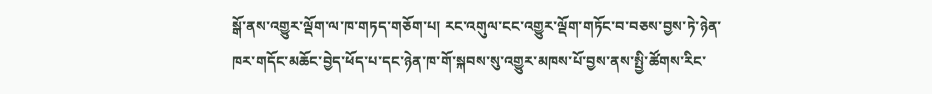སྒོ་ནས་འགྱུར་ལྡོག་ལ་ཁ་གཏད་གཅོག་པ། རང་འགུལ་ངང་འགྱུར་ལྡོག་གཏོང་བ་བཅས་བྱས་ཏེ་ཉེན་ཁར་གདོང་མཆོང་བྱེད་ཕོད་པ་དང་ཉེན་ཁ་གོ་སྐབས་སུ་འགྱུར་མཁས་པོ་བྱས་ནས་སྤྱི་ཚོགས་རིང་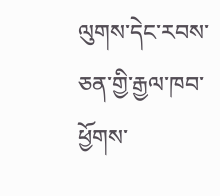ལུགས་དེང་རབས་ཅན་གྱི་རྒྱལ་ཁབ་ཕྱོགས་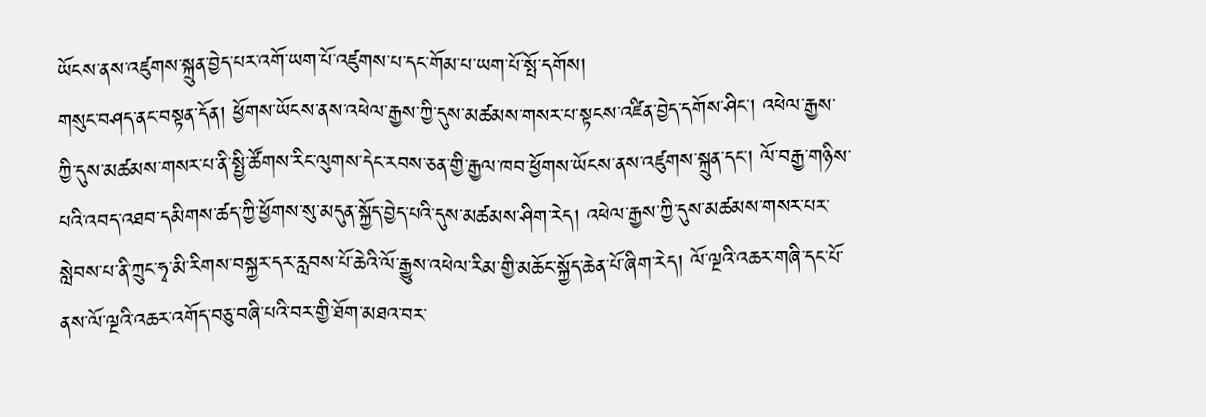ཡོངས་ནས་འཛུགས་སྐྲུན་བྱེད་པར་འགོ་ཡག་པོ་འཛུགས་པ་དང་གོམ་པ་ཡག་པོ་སྤོ་དགོས།
གསུང་བཤད་ནང་བསྟན་དོན། ཕྱོགས་ཡོངས་ནས་འཕེལ་རྒྱས་ཀྱི་དུས་མཚམས་གསར་པ་སྟངས་འཛིན་བྱེད་དགོས་ཤིང་། འཕེལ་རྒྱས་ཀྱི་དུས་མཚམས་གསར་པ་ནི་སྤྱི་ཚོགས་རིང་ལུགས་དེང་རབས་ཅན་གྱི་རྒྱལ་ཁབ་ཕྱོགས་ཡོངས་ནས་འཛུགས་སྐྲུན་དང་། ལོ་བརྒྱ་གཉིས་པའི་འབད་འཐབ་དམིགས་ཚད་ཀྱི་ཕྱོགས་སུ་མདུན་སྐྱོད་བྱེད་པའི་དུས་མཚམས་ཤིག་རེད། འཕེལ་རྒྱས་ཀྱི་དུས་མཚམས་གསར་པར་སླེབས་པ་ནི་ཀྲུང་ཧྭ་མི་རིགས་བསྐྱར་དར་རླབས་པོ་ཆེའི་ལོ་རྒྱུས་འཕེལ་རིམ་གྱི་མཆོང་སྐྱོད་ཆེན་པོ་ཞིག་རེད། ལོ་ལྔའི་འཆར་གཞི་དང་པོ་ནས་ལོ་ལྔའི་འཆར་འགོད་བཅུ་བཞི་པའི་བར་གྱི་ཐོག་མཐའ་བར་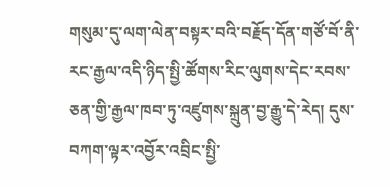གསུམ་དུ་ལག་ལེན་བསྟར་བའི་བརྗོད་དོན་གཙོ་བོ་ནི་རང་རྒྱལ་འདི་ཉིད་སྤྱི་ཚོགས་རིང་ལུགས་དེང་རབས་ཅན་གྱི་རྒྱལ་ཁབ་ཏུ་འཛུགས་སྐྲུན་བྱ་རྒྱུ་དེ་རེད། དུས་བཀག་ལྟར་འབྱོར་འབྲིང་སྤྱི་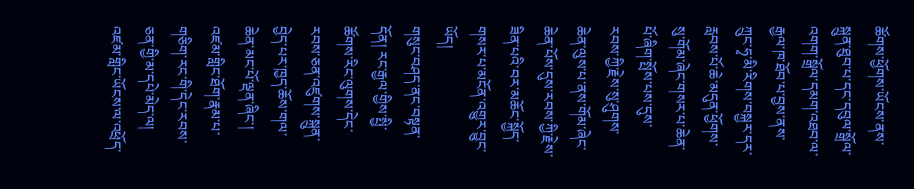ཚོགས་ཕྱོགས་ཡོངས་ནས་སྐྲུན་ཐུབ་པ་དང་དབུལ་སྒྲོལ་འགག་སྒྲོལ་དམག་འཐབ་ལ་རྒྱལ་ཁ་ཐོབ་པ་བྱས་ནས་ཀྲུང་ཧྭ་མི་རིགས་བསྐྱར་དར་རླབས་པོ་ཆེ་མདུན་ཕྱོགས་སུ་གོམ་ཞེང་གསར་པ་ཆེན་པོ་ཞིག་སྤོས་པས་དུས་རབས་ཀྱི་རྗེས་སུ་ཤུགས་ཆེན་ལུས་པ་ནས་གོམ་ཞེང་ཆེན་པོས་དུས་རབས་ཀྱི་རྗེས་ཟིན་པའི་བར་མཆོང་སྐྱོད་གསར་པ་མངོན་འགྱུར་བྱུང་ཡོད།
གསུང་བཤད་ནང་བསྟན་དོན། རང་རྒྱལ་གྱིས་སྤྱི་ཚོགས་རིང་ལུགས་དེང་རབས་ཅན་འཛུགས་སྐྲུན་བྱེད་པར་ཁྱད་ཆོས་གལ་ཆེན་མང་པོ་ལྡན་ཞིང་། འཛམ་གླིང་ཐོག་རྣམ་པ་གཅིག་རང་གི་དེང་རབས་ཅན་གྱི་མ་དཔེ་མེད་ལ། འཛམ་གླིང་ཡོངས་ལ་འཕྲོད་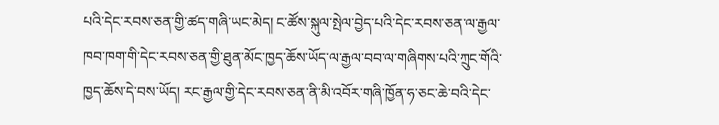པའི་དེང་རབས་ཅན་གྱི་ཚད་གཞི་ཡང་མེད། ང་ཚོས་སྐུལ་སྤེལ་བྱེད་པའི་དེང་རབས་ཅན་ལ་རྒྱལ་ཁབ་ཁག་གི་དེང་རབས་ཅན་གྱི་ཐུན་མོང་ཁྱད་ཆོས་ཡོད་ལ་རྒྱལ་བབ་ལ་གཞིགས་པའི་ཀྲུང་གོའི་ཁྱད་ཆོས་དེ་བས་ཡོད། རང་རྒྱལ་གྱི་དེང་རབས་ཅན་ནི་མི་འབོར་གཞི་ཁྱོན་ཧ་ཅང་ཆེ་བའི་དེང་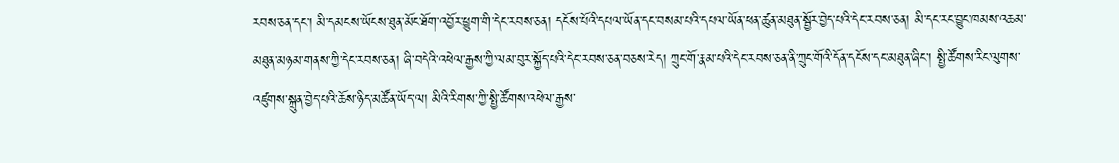རབས་ཅན་དང་། མི་དམངས་ཡོངས་ཐུན་མོང་ཐོག་འབྱོར་ཕྱུག་གི་དེང་རབས་ཅན། དངོས་པོའི་དཔལ་ཡོན་དང་བསམ་པའི་དཔལ་ཡོན་ཕན་ཚུན་མཐུན་སྦྱོར་བྱེད་པའི་དེང་རབས་ཅན། མི་དང་རང་བྱུང་ཁམས་འཆམ་མཐུན་མཉམ་གནས་ཀྱི་དེང་རབས་ཅན། ཞི་བདེའི་འཕེལ་རྒྱས་ཀྱི་ལམ་བུར་སྐྱོད་པའི་དེང་རབས་ཅན་བཅས་རེད། ཀྲུང་གོ་རྣམ་པའི་དེང་རབས་ཅན་ནི་ཀྲུང་གོའི་དོན་དངོས་དང་མཐུན་ཞིང་། སྤྱི་ཚོགས་རིང་ལུགས་འཛུགས་སྐྲུན་བྱེད་པའི་ཆོས་ཉིད་མཚོན་ཡོད་ལ། མིའི་རིགས་ཀྱི་སྤྱི་ཚོགས་འཕེལ་རྒྱས་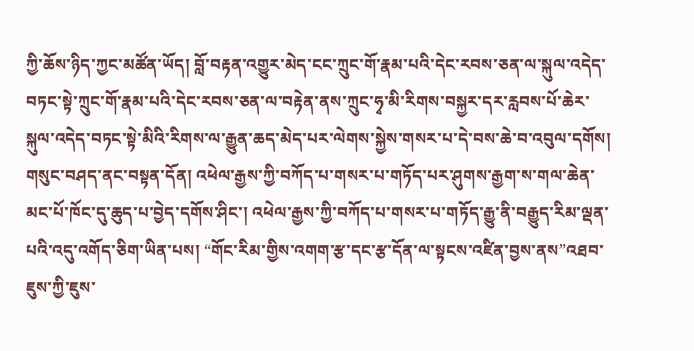ཀྱི་ཆོས་ཉིད་ཀྱང་མཚོན་ཡོད། བློ་བརྟན་འགྱུར་མེད་ངང་ཀྲུང་གོ་རྣམ་པའི་དེང་རབས་ཅན་ལ་སྐུལ་འདེད་བཏང་སྟེ་ཀྲུང་གོ་རྣམ་པའི་དེང་རབས་ཅན་ལ་བརྟེན་ནས་ཀྲུང་ཧྭ་མི་རིགས་བསྐྱར་དར་རླབས་པོ་ཆེར་སྐུལ་འདེད་བཏང་སྟེ་མིའི་རིགས་ལ་རྒྱུན་ཆད་མེད་པར་ལེགས་སྐྱེས་གསར་པ་དེ་བས་ཆེ་བ་འབུལ་དགོས།
གསུང་བཤད་ནང་བསྟན་དོན། འཕེལ་རྒྱས་ཀྱི་བཀོད་པ་གསར་པ་གཏོད་པར་ཤུགས་རྒྱག་ས་གལ་ཆེན་མང་པོ་ཁོང་དུ་ཆུད་པ་བྱེད་དགོས་ཤིང་། འཕེལ་རྒྱས་ཀྱི་བཀོད་པ་གསར་པ་གཏོད་རྒྱུ་ནི་བརྒྱུད་རིམ་ལྡན་པའི་འདུ་འགོད་ཅིག་ཡིན་པས། “གོང་རིམ་གྱིས་འགག་རྩ་དང་རྩ་དོན་ལ་སྟངས་འཛིན་བྱས་ནས”འཐབ་ཇུས་ཀྱི་ཇུས་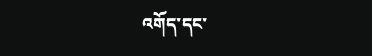འགོད་དང་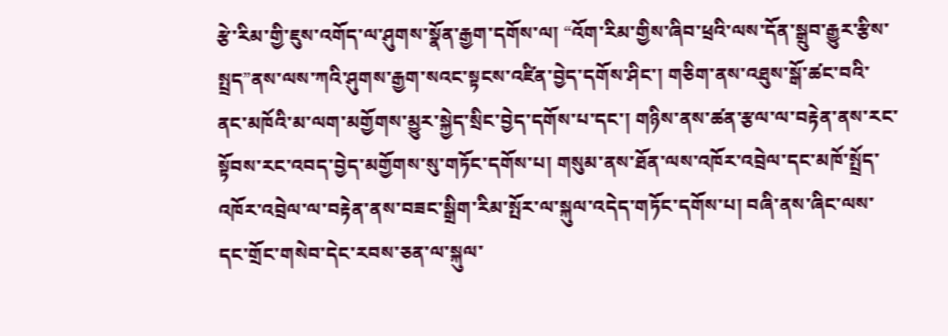རྩེ་རིམ་གྱི་ཇུས་འགོད་ལ་ཤུགས་སྣོན་རྒྱག་དགོས་ལ། “འོག་རིམ་གྱིས་ཞིབ་ཕྲའི་ལས་དོན་སྒྲུབ་རྒྱུར་རྩིས་སྤྲད”ནས་ལས་ཀའི་ཤུགས་རྒྱག་སའང་སྟངས་འཛིན་བྱེད་དགོས་ཤིང་། གཅིག་ནས་འཐུས་སྒོ་ཚང་བའི་ནང་མཁོའི་མ་ལག་མགྱོགས་མྱུར་སྐྱེད་སྲིང་བྱེད་དགོས་པ་དང་། གཉིས་ནས་ཚན་རྩལ་ལ་བརྟེན་ནས་རང་སྟོབས་རང་འབད་བྱེད་མགྱོགས་སུ་གཏོང་དགོས་པ། གསུམ་ནས་ཐོན་ལས་འཁོར་འབྲེལ་དང་མཁོ་སྤྲོད་འཁོར་འབྲེལ་ལ་བརྟེན་ནས་བཟང་སྒྲིག་རིམ་སྤོར་ལ་སྐུལ་འདེད་གཏོང་དགོས་པ། བཞི་ནས་ཞིང་ལས་དང་གྲོང་གསེབ་དེང་རབས་ཅན་ལ་སྐུལ་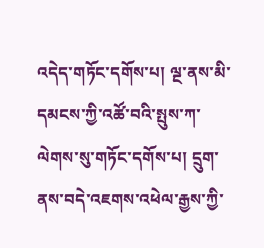འདེད་གཏོང་དགོས་པ། ལྔ་ནས་མི་དམངས་ཀྱི་འཚོ་བའི་སྤུས་ཀ་ལེགས་སུ་གཏོང་དགོས་པ། དྲུག་ནས་བདེ་འཇགས་འཕེལ་རྒྱས་ཀྱི་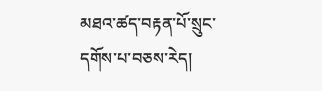མཐའ་ཚད་བརྟན་པོ་སྲུང་དགོས་པ་བཅས་རེད།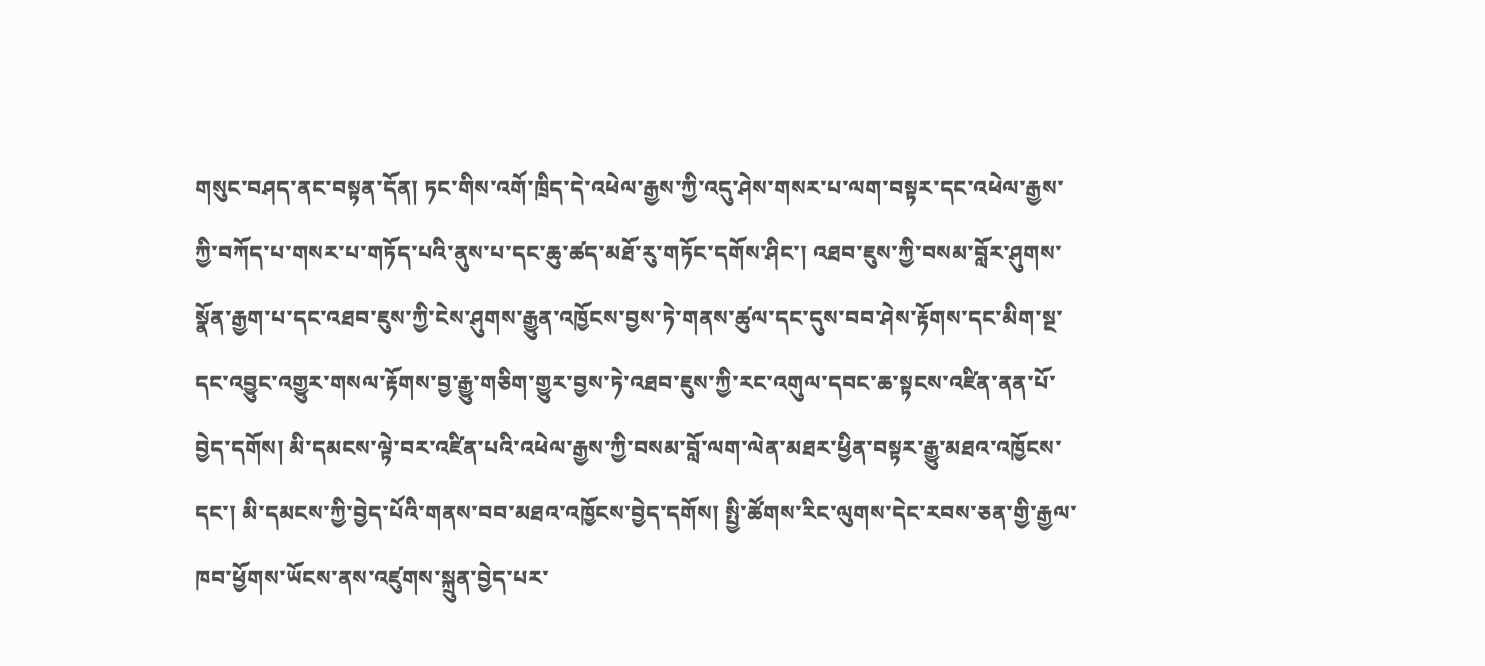གསུང་བཤད་ནང་བསྟན་དོན། ཏང་གིས་འགོ་ཁྲིད་དེ་འཕེལ་རྒྱས་ཀྱི་འདུ་ཤེས་གསར་པ་ལག་བསྟར་དང་འཕེལ་རྒྱས་ཀྱི་བཀོད་པ་གསར་པ་གཏོད་པའི་ནུས་པ་དང་ཆུ་ཚད་མཐོ་རུ་གཏོང་དགོས་ཤིང་། འཐབ་ཇུས་ཀྱི་བསམ་བློར་ཤུགས་སྣོན་རྒྱག་པ་དང་འཐབ་ཇུས་ཀྱི་ངེས་ཤུགས་རྒྱུན་འཁྱོངས་བྱས་ཏེ་གནས་ཚུལ་དང་དུས་བབ་ཤེས་རྟོགས་དང་མིག་སྔ་དང་འབྱུང་འགྱུར་གསལ་རྟོགས་བྱ་རྒྱུ་གཅིག་གྱུར་བྱས་ཏེ་འཐབ་ཇུས་ཀྱི་རང་འགུལ་དབང་ཆ་སྟངས་འཛིན་ནན་པོ་བྱེད་དགོས། མི་དམངས་ལྟེ་བར་འཛིན་པའི་འཕེལ་རྒྱས་ཀྱི་བསམ་བློ་ལག་ལེན་མཐར་ཕྱིན་བསྟར་རྒྱུ་མཐའ་འཁྱོངས་དང་། མི་དམངས་ཀྱི་བྱེད་པོའི་གནས་བབ་མཐའ་འཁྱོངས་བྱེད་དགོས། སྤྱི་ཚོགས་རིང་ལུགས་དེང་རབས་ཅན་གྱི་རྒྱལ་ཁབ་ཕྱོགས་ཡོངས་ནས་འཛུགས་སྐྲུན་བྱེད་པར་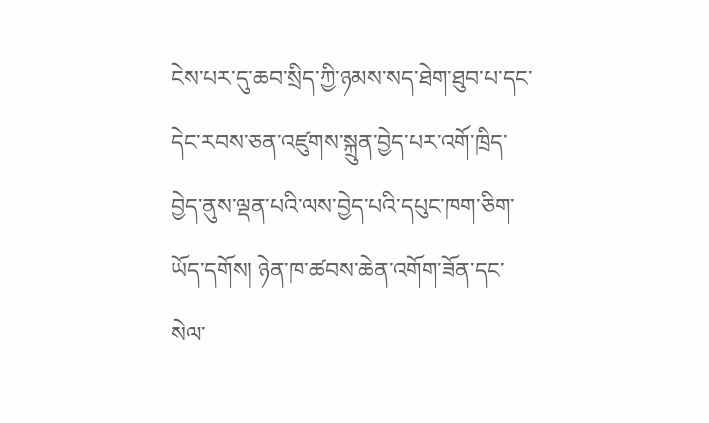ངེས་པར་དུ་ཆབ་སྲིད་ཀྱི་ཉམས་སད་ཐེག་ཐུབ་པ་དང་དེང་རབས་ཅན་འཛུགས་སྐྲུན་བྱེད་པར་འགོ་ཁྲིད་བྱེད་ནུས་ལྡན་པའི་ལས་བྱེད་པའི་དཔུང་ཁག་ཅིག་ཡོད་དགོས། ཉེན་ཁ་ཚབས་ཆེན་འགོག་ཟོན་དང་སེལ་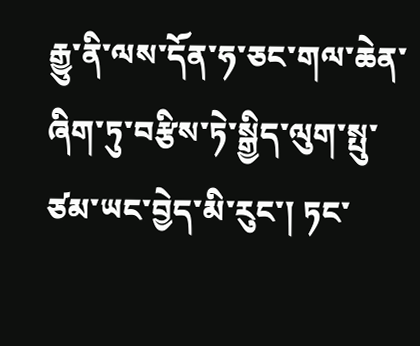རྒྱུ་ནི་ལས་དོན་ཧ་ཅང་གལ་ཆེན་ཞིག་ཏུ་བརྩིས་ཏེ་སྒྱིད་ལུག་སྤུ་ཙམ་ཡང་བྱེད་མི་རུང་། ཏང་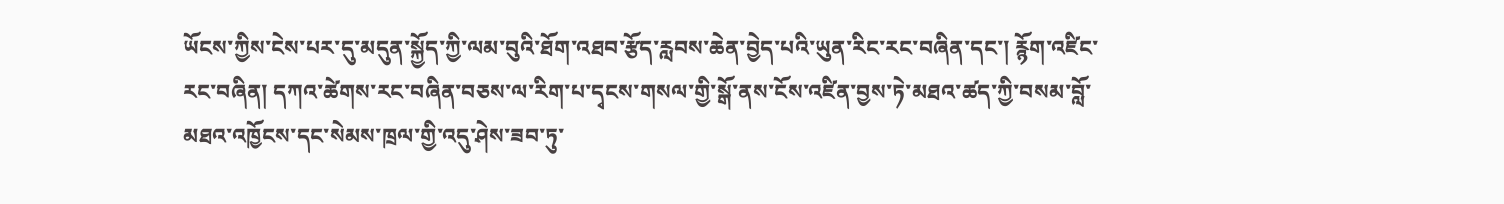ཡོངས་ཀྱིས་ངེས་པར་དུ་མདུན་སྐྱོད་ཀྱི་ལམ་བུའི་ཐོག་འཐབ་རྩོད་རླབས་ཆེན་བྱེད་པའི་ཡུན་རིང་རང་བཞིན་དང་། རྙོག་འཛིང་རང་བཞིན། དཀའ་ཚེགས་རང་བཞིན་བཅས་ལ་རིག་པ་དྭངས་གསལ་གྱི་སྒོ་ནས་ངོས་འཛིན་བྱས་ཏེ་མཐའ་ཚད་ཀྱི་བསམ་བློ་མཐའ་འཁྱོངས་དང་སེམས་ཁྲལ་གྱི་འདུ་ཤེས་ཟབ་ཏུ་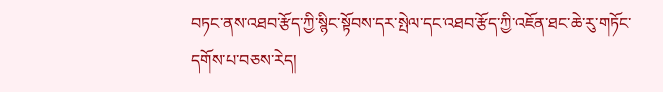བཏང་ནས་འཐབ་རྩོད་ཀྱི་སྙིང་སྟོབས་དར་སྤེལ་དང་འཐབ་རྩོད་ཀྱི་འཇོན་ཐང་ཆེ་རུ་གཏོང་དགོས་པ་བཅས་རེད།